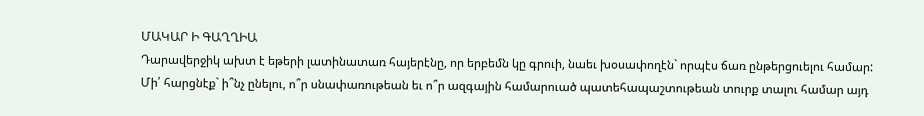ՄԱԿԱՐ Ի ԳԱՂՂԻԱ
Դարավերջիկ ախտ է եթերի լատինատառ հայերէնը, որ երբեմն կը գրուի, նաեւ խօսափողէն` որպէս ճառ ընթերցուելու համար: Մի՛ հարցնէք` ի՞նչ ընելու, ո՞ր սնափառութեան եւ ո՞ր ազգային համարուած պատեհապաշտութեան տուրք տալու համար այդ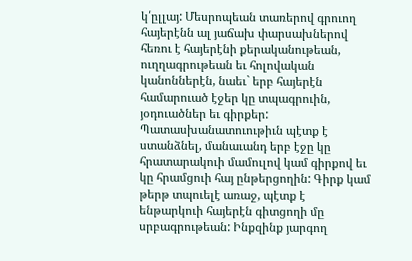կ՛ըլլայ: Մեսրոպեան տառերով գրուող հայերէնն ալ յաճախ փարսախներով հեռու է հայերէնի քերականութեան, ուղղագրութեան եւ հոլովական կանոններէն, նաեւ` երբ հայերէն համարուած էջեր կը տպագրուին, յօդուածներ եւ գիրքեր: Պատասխանատուութիւն պէտք է ստանձնել, մանաւանդ երբ էջը կը հրատարակուի մամուլով կամ գիրքով եւ կը հրամցուի հայ ընթերցողին: Գիրք կամ թերթ տպուելէ առաջ, պէտք է ենթարկուի հայերէն գիտցողի մը սրբագրութեան: Ինքզինք յարգող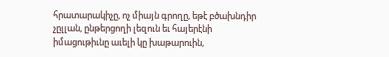հրատարակիչը, ոչ միայն գրողը, եթէ բծախնդիր չըլլան, ընթերցողի լեզուն եւ հայերէնի իմացութիւնը աւելի կը խաթարուին,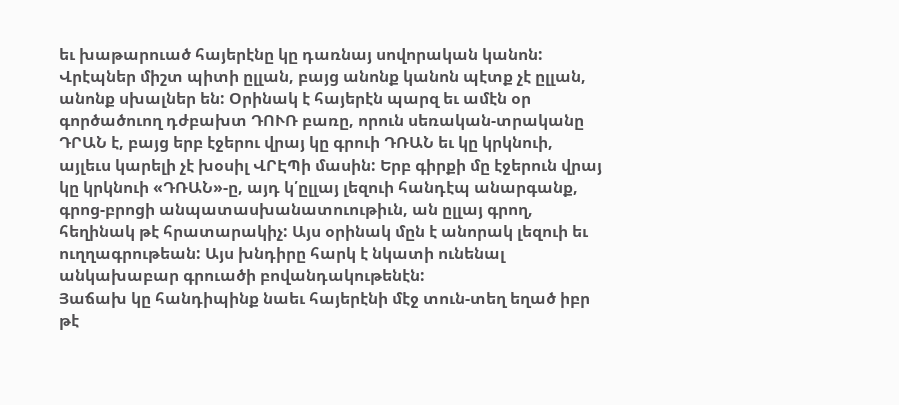եւ խաթարուած հայերէնը կը դառնայ սովորական կանոն:
Վրէպներ միշտ պիտի ըլլան, բայց անոնք կանոն պէտք չէ ըլլան, անոնք սխալներ են: Օրինակ է հայերէն պարզ եւ ամէն օր գործածուող դժբախտ ԴՈՒՌ բառը, որուն սեռական-տրականը ԴՐԱՆ է, բայց երբ էջերու վրայ կը գրուի ԴՌԱՆ եւ կը կրկնուի, այլեւս կարելի չէ խօսիլ ՎՐԷՊի մասին: Երբ գիրքի մը էջերուն վրայ կը կրկնուի «ԴՌԱՆ»-ը, այդ կ՛ըլլայ լեզուի հանդէպ անարգանք, գրոց-բրոցի անպատասխանատուութիւն, ան ըլլայ գրող, հեղինակ թէ հրատարակիչ: Այս օրինակ մըն է անորակ լեզուի եւ ուղղագրութեան: Այս խնդիրը հարկ է նկատի ունենալ անկախաբար գրուածի բովանդակութենէն:
Յաճախ կը հանդիպինք նաեւ հայերէնի մէջ տուն-տեղ եղած իբր թէ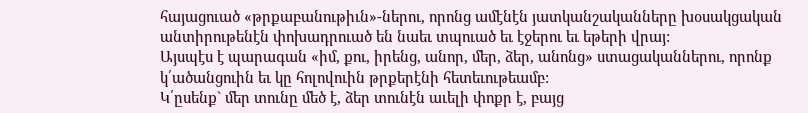հայացուած «թրքաբանութիւն»-ներու, որոնց ամէնէն յատկանշականները խօսակցական անտիրութենէն փոխադրուած են նաեւ տպուած եւ էջերու եւ եթերի վրայ:
Այսպէս է պարագան «իմ, քու, իրենց, անոր, մեր, ձեր, անոնց» ստացականներու, որոնք կ՛ածանցուին եւ կը հոլովուին թրքերէնի հետեւութեամբ:
Կ՛ըսենք` մեր տունը մեծ է, ձեր տունէն աւելի փոքր է, բայց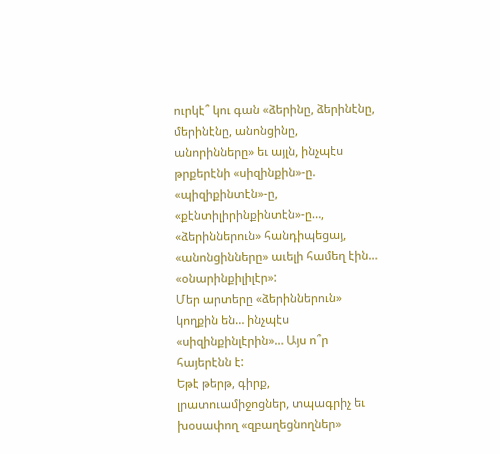ուրկէ՞ կու գան «ձերինը, ձերինէնը, մերինէնը, անոնցինը, անորինները» եւ այլն, ինչպէս թրքերէնի «սիզինքին»-ը. «պիզիքինտէն»-ը, «քէնտիլիրինքինտէն»-ը…, «ձերիններուն» հանդիպեցայ, «անոնցինները» աւելի համեղ էին… «օնարինքիլիլէր»:
Մեր արտերը «ձերիններուն» կողքին են… ինչպէս «սիզինքինլէրին»… Այս ո՞ր հայերէնն է:
Եթէ թերթ, գիրք, լրատուամիջոցներ, տպագրիչ եւ խօսափող «զբաղեցնողներ»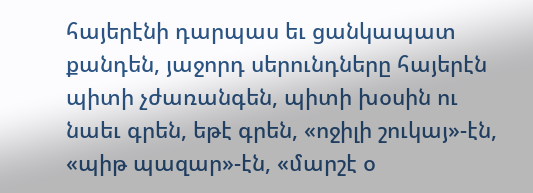հայերէնի դարպաս եւ ցանկապատ քանդեն, յաջորդ սերունդները հայերէն պիտի չժառանգեն, պիտի խօսին ու նաեւ գրեն, եթէ գրեն, «ոջիլի շուկայ»-էն, «պիթ պազար»-էն, «մարշէ օ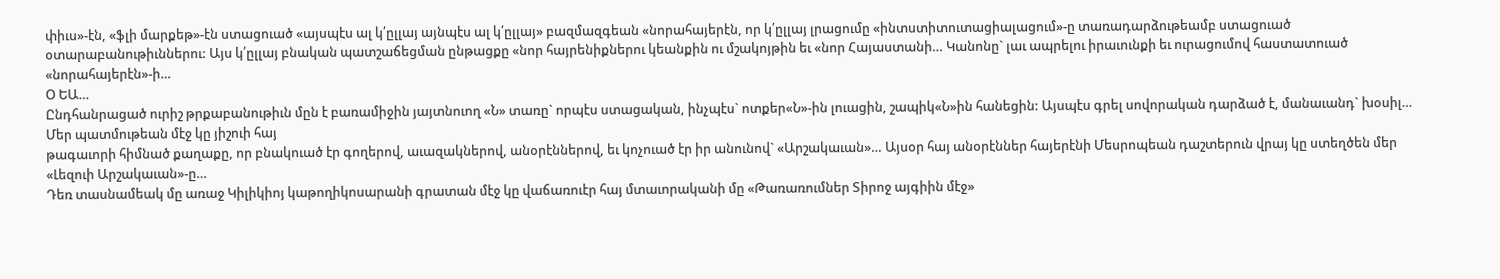փիւս»-էն, «ֆլի մարքեթ»-էն ստացուած «այսպէս ալ կ՛ըլլայ այնպէս ալ կ՛ըլլայ» բազմազգեան «նորահայերէն, որ կ՛ըլլայ լրացումը «ինտստիտուտացիալացում»-ը տառադարձութեամբ ստացուած օտարաբանութիւններու: Այս կ՛ըլլայ բնական պատշաճեցման ընթացքը «նոր հայրենիքներու կեանքին ու մշակոյթին եւ «նոր Հայաստանի… Կանոնը` լաւ ապրելու իրաւունքի եւ ուրացումով հաստատուած «նորահայերէն»-ի…
Օ ԵԱ…
Ընդհանրացած ուրիշ թրքաբանութիւն մըն է բառամիջին յայտնուող «Ն» տառը` որպէս ստացական, ինչպէս` ոտքեր«Ն»-ին լուացին, շապիկ«Ն»ին հանեցին: Այսպէս գրել սովորական դարձած է, մանաւանդ` խօսիլ…
Մեր պատմութեան մէջ կը յիշուի հայ
թագաւորի հիմնած քաղաքը, որ բնակուած էր գողերով, աւազակներով, անօրէններով, եւ կոչուած էր իր անունով` «Արշակաւան»… Այսօր հայ անօրէններ հայերէնի Մեսրոպեան դաշտերուն վրայ կը ստեղծեն մեր «Լեզուի Արշակաւան»-ը…
Դեռ տասնամեակ մը առաջ Կիլիկիոյ կաթողիկոսարանի գրատան մէջ կը վաճառուէր հայ մտաւորականի մը «Թառառումներ Տիրոջ այգիին մէջ»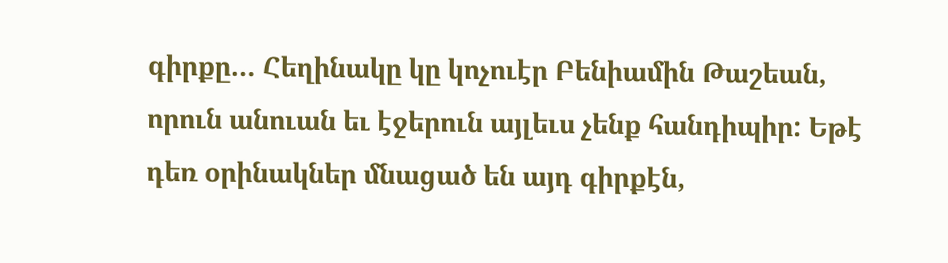գիրքը… Հեղինակը կը կոչուէր Բենիամին Թաշեան, որուն անուան եւ էջերուն այլեւս չենք հանդիպիր: Եթէ դեռ օրինակներ մնացած են այդ գիրքէն,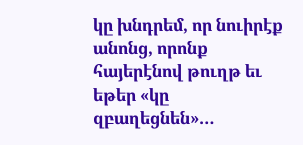կը խնդրեմ, որ նուիրէք անոնց, որոնք հայերէնով թուղթ եւ եթեր «կը զբաղեցնեն»…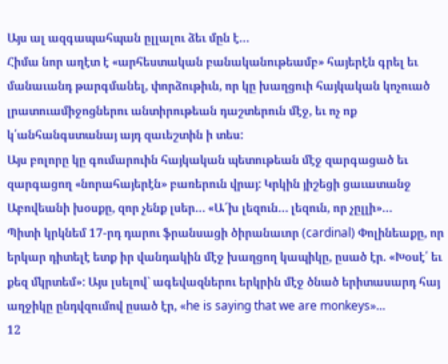Այս ալ ազգապահպան ըլլալու ձեւ մըն է…
Հիմա նոր աղէտ է «արհեստական բանականութեամբ» հայերէն գրել եւ մանաւանդ թարգմանել, փորձութիւն, որ կը խաղցուի հայկական կոչուած լրատուամիջոցներու անտիրութեան դաշտերուն մէջ, եւ ոչ ոք կ՛անհանգստանայ այդ զաւեշտին ի տես:
Այս բոլորը կը գումարուին հայկական պետութեան մէջ զարգացած եւ զարգացող «նորահայերէն» բառերուն վրայ: Կրկին յիշեցի ցաւատանջ Աբովեանի խօսքը, զոր չենք լսեր… «Ա՜խ լեզուն… լեզուն, որ չըլլի»…
Պիտի կրկնեմ 17-րդ դարու ֆրանսացի ծիրանաւոր (cardinal) Փոլինեաքը, որ երկար դիտելէ ետք իր վանդակին մէջ խաղցող կապիկը, ըսած էր. «Խօսէ՛ եւ քեզ մկրտեմ»: Այս լսելով` ագեվազներու երկրին մէջ ծնած երիտասարդ հայ աղջիկը ընդվզումով ըսած էր, «he is saying that we are monkeys»…
12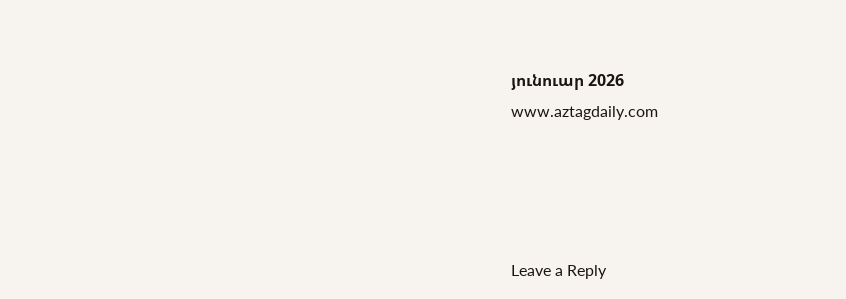յունուար 2026
www.aztagdaily.com




Leave a Reply